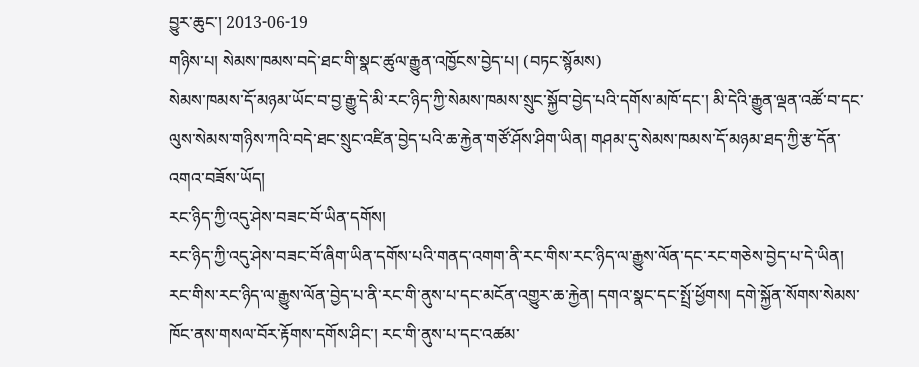བྱུར་ཆུང་། 2013-06-19
གཉིས་པ། སེམས་ཁམས་བདེ་ཐང་གི་སྣང་ཚུལ་རྒྱུན་འཁྱོངས་བྱེད་པ། (བཏང་སྙོམས)
སེམས་ཁམས་དོ་མཉམ་ཡོང་བ་བྱ་རྒྱུ་དེ་མི་རང་ཉིད་ཀྱི་སེམས་ཁམས་སྲུང་སྐྱོབ་བྱེད་པའི་དགོས་མཁོ་དང་། མི་དེའི་རྒྱུན་ལྡན་འཚོ་བ་དང་ལུས་སེམས་གཉིས་ཀའི་བདེ་ཐང་སྲུང་འཛིན་བྱེད་པའི་ཆ་རྐྱེན་གཙོ་ཤོས་ཤིག་ཡིན། གཤམ་དུ་སེམས་ཁམས་དོ་མཉམ་ཐད་ཀྱི་རྩ་དོན་འགའ་བཟོས་ཡོད།
རང་ཉིད་ཀྱི་འདུ་ཤེས་བཟང་བོ་ཡིན་དགོས།
རང་ཉིད་ཀྱི་འདུ་ཤེས་བཟང་བོ་ཞིག་ཡིན་དགོས་པའི་གནད་འགག་ནི་རང་གིས་རང་ཉིད་ལ་རྒྱུས་ལོན་དང་རང་གཅེས་བྱེད་པ་དེ་ཡིན། རང་གིས་རང་ཉིད་ལ་རྒྱུས་ལོན་བྱེད་པ་ནི་རང་གི་ནུས་པ་དང་མངོན་འགྱུར་ཆ་རྐྱེན། དགའ་སྣང་དང་སྤྲོ་ཕྱོགས། དགེ་སྐྱོན་སོགས་སེམས་ཁོང་ནས་གསལ་བོར་རྟོགས་དགོས་ཤིང་། རང་གི་ནུས་པ་དང་འཚམ་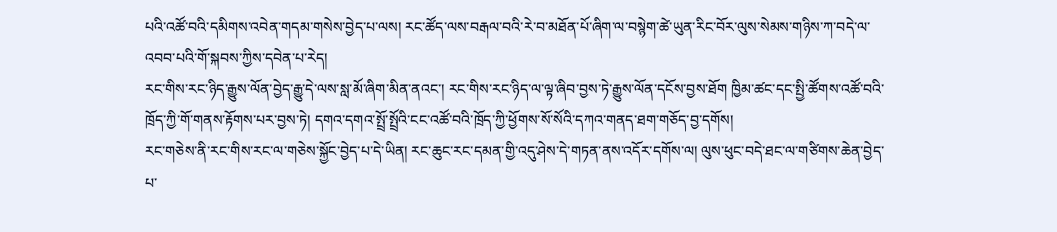པའི་འཚོ་བའི་དམིགས་འབེན་གདམ་གསེས་བྱེད་པ་ལས། རང་ཚོད་ལས་བརྒལ་བའི་རེ་བ་མཐོན་པོ་ཞིག་ལ་བསྙེག་ཚེ་ཡུན་རིང་བོར་ལུས་སེམས་གཉིས་ཀ་བདེ་ལ་འབབ་པའི་གོ་སྐབས་ཀྱིས་དབེན་པ་རེད།
རང་གིས་རང་ཉིད་རྒྱུས་ལོན་བྱེད་རྒྱུ་དེ་ལས་སླ་མོ་ཞིག་མིན་ནའང་། རང་གིས་རང་ཉིད་ལ་ལྟ་ཞིབ་བྱས་ཏེ་རྒྱུས་ལོན་དངོས་བྱས་ཐོག ཁྱིམ་ཚང་དང་སྤྱི་ཚོགས་འཚོ་བའི་ཁྲོད་ཀྱི་གོ་གནས་རྟོགས་པར་བྱས་ཏེ། དགའ་དགའ་སྤྲོ་སྤྲོའི་ངང་འཚོ་བའི་ཁྲོད་ཀྱི་ཕྱོགས་སོ་སོའི་དཀའ་གནད་ཐག་གཅོད་བྱ་དགོས།
རང་གཅེས་ནི་རང་གིས་རང་ལ་གཅེས་སྐྱོང་བྱེད་པ་དེ་ཡིན། རང་ཆུང་རང་དམན་གྱི་འདུ་ཤེས་དེ་གཏན་ནས་འདོར་དགོས་ལ། ལུས་ཕུང་བདེ་ཐང་ལ་གཙིགས་ཆེན་བྱེད་པ་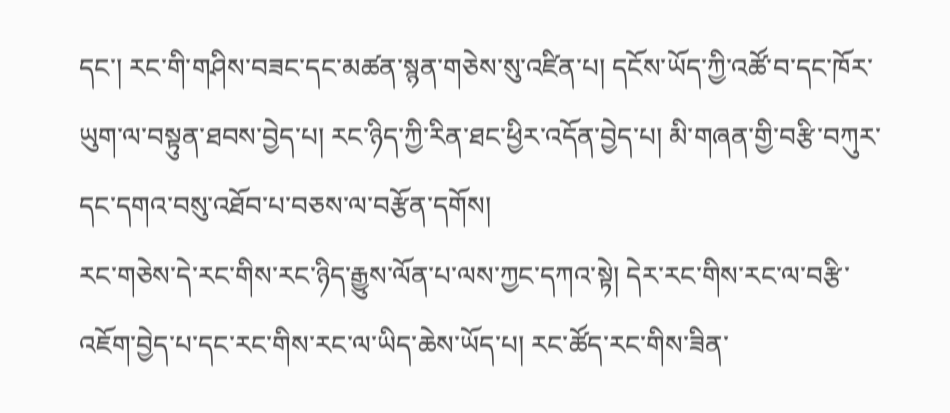དང་། རང་གི་གཤིས་བཟང་དང་མཚན་སྙན་གཅེས་སུ་འཛིན་པ། དངོས་ཡོད་ཀྱི་འཚོ་བ་དང་ཁོར་ཡུག་ལ་བསྟུན་ཐབས་བྱེད་པ། རང་ཉིད་ཀྱི་རིན་ཐང་ཕྱིར་འདོན་བྱེད་པ། མི་གཞན་གྱི་བརྩི་བཀུར་དང་དགའ་བསུ་འཐོབ་པ་བཅས་ལ་བརྩོན་དགོས།
རང་གཅེས་དེ་རང་གིས་རང་ཉིད་རྒྱུས་ལོན་པ་ལས་ཀྱང་དཀའ་སྟེ། དེར་རང་གིས་རང་ལ་བརྩི་འཇོག་བྱེད་པ་དང་རང་གིས་རང་ལ་ཡིད་ཆེས་ཡོད་པ། རང་ཚོད་རང་གིས་ཟིན་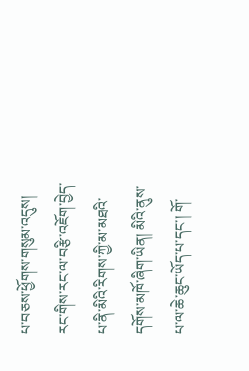པ་བཅས་ཕྱོགས་གསུམ་འདུས། རང་གིས་རང་ལ་བརྩི་འཇོག་བྱེད་པ་ནི་མིའི་རིགས་ཀྱི་མ་མཐའི་དགོས་མཁོ་ཞིག་ཡིན། མིའི་ནུས་པ་ལ་ཆེ་ཆུང་ཡོད་པ་དང་། གོ་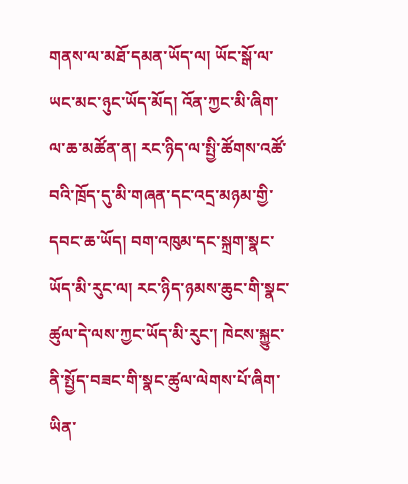གནས་ལ་མཐོ་དམན་ཡོད་ལ། ཡོང་སྒོ་ལ་ཡང་མང་ཉུང་ཡོད་མོད། འོན་ཀྱང་མི་ཞིག་ལ་ཆ་མཚོན་ན། རང་ཉིད་ལ་སྤྱི་ཚོགས་འཚོ་བའི་ཁྲོད་དུ་མི་གཞན་དང་འདྲ་མཉམ་གྱི་དབང་ཆ་ཡོད། བག་འཁུམ་དང་སྐྲག་སྣང་ཡོད་མི་རུང་ལ། རང་ཉིད་ཉམས་ཆུང་གི་སྣང་ཚུལ་དེ་ལས་ཀྱང་ཡོད་མི་རུང་། ཁེངས་སྐྱུང་ནི་སྤྱོད་བཟང་གི་སྣང་ཚུལ་ལེགས་པོ་ཞིག་ཡིན་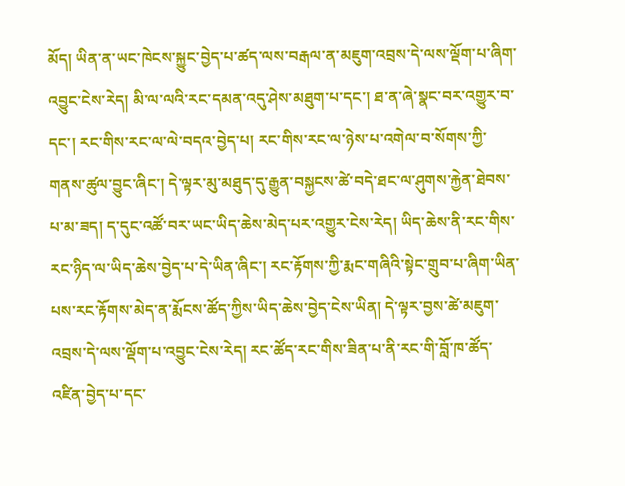མོད། ཡིན་ན་ཡང་ཁེངས་སྐྱུང་བྱེད་པ་ཚད་ལས་བརྒལ་ན་མཇུག་འབྲས་དེ་ལས་ལྡོག་པ་ཞིག་འབྱུང་ངེས་རེད། མི་ལ་ལའི་རང་དམན་འདུ་ཤེས་མཐུག་པ་དང་། ཐ་ན་ཞེ་སྣང་བར་འགྱུར་བ་དང་། རང་གིས་རང་ལ་ལེ་བདའ་བྱེད་པ། རང་གིས་རང་ལ་ཉེས་པ་འགེལ་བ་སོགས་ཀྱི་གནས་ཚུལ་བྱུང་ཞིང་། དེ་ལྟར་མུ་མཐུད་དུ་རྒྱུན་བསྐྱངས་ཚེ་བདེ་ཐང་ལ་ཤུགས་རྐྱེན་ཐེབས་པ་མ་ཟད། ད་དུང་འཚོ་བར་ཡང་ཡིད་ཆེས་མེད་པར་འགྱུར་ངེས་རེད། ཡིད་ཆེས་ནི་རང་གིས་རང་ཉིད་ལ་ཡིད་ཆེས་བྱེད་པ་དེ་ཡིན་ཞིང་། རང་རྟོགས་ཀྱི་རྨང་གཞིའི་སྟེང་གྲུབ་པ་ཞིག་ཡིན་པས་རང་རྟོགས་མེད་ན་རྨོངས་ཚོད་ཀྱིས་ཡིད་ཆེས་བྱེད་ངེས་ཡིན། དེ་ལྟར་བྱས་ཚེ་མཇུག་འབྲས་དེ་ལས་ལྡོག་པ་འབྱུང་ངེས་རེད། རང་ཚོད་རང་གིས་ཟིན་པ་ནི་རང་གི་བློ་ཁ་ཚོད་འཛིན་བྱེད་པ་དང་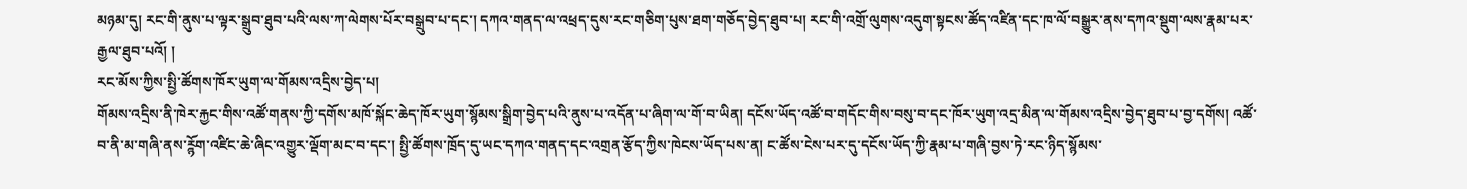མཉམ་དུ། རང་གི་ནུས་པ་ལྟར་སྒྲུབ་ཐུབ་པའི་ལས་ཀ་ལེགས་པོར་བསྒྲུབ་པ་དང་། དཀའ་གནད་ལ་འཕྲད་དུས་རང་གཅིག་པུས་ཐག་གཅོད་བྱེད་ཐུབ་པ། རང་གི་འགྲོ་ལུགས་འདུག་སྟངས་ཚོད་འཛིན་དང་ཁ་ལོ་བསྒྱུར་ནས་དཀའ་སྡུག་ལས་རྣམ་པར་རྒྱལ་ཐུབ་པའོ། །
རང་མོས་ཀྱིས་སྤྱི་ཚོགས་ཁོར་ཡུག་ལ་གོམས་འདྲིས་བྱེད་པ།
གོམས་འདྲིས་ནི་ཁེར་རྐྱང་གིས་འཚོ་གནས་ཀྱི་དགོས་མཁོ་སྐོང་ཆེད་ཁོར་ཡུག་སྙོམས་སྒྲིག་བྱེད་པའི་ནུས་པ་འདོན་པ་ཞིག་ལ་གོ་བ་ཡིན། དངོས་ཡོད་འཚོ་བ་གདོང་གིས་བསུ་བ་དང་ཁོར་ཡུག་འདྲ་མིན་ལ་གོམས་འདྲིས་བྱེད་ཐུབ་པ་བྱ་དགོས། འཚོ་བ་ནི་མ་གཞི་ནས་ཪྙོག་འཛིང་ཆེ་ཞིང་འགྱུར་ལྡོག་མང་བ་དང་། སྤྱི་ཚོགས་ཁྲོད་དུ་ཡང་དཀའ་གནད་དང་འགྲན་རྩོད་ཀྱིས་ཁེངས་ཡོད་པས་ན། ང་ཚོས་ངེས་པར་དུ་དངོས་ཡོད་ཀྱི་རྣམ་པ་གཞི་བྱས་ཏེ་རང་ཉིད་སྙོམས་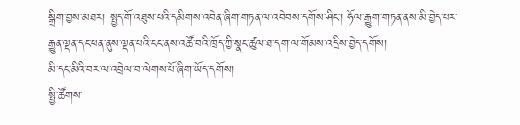སྒྲིག་བྱས་མཐར། སྤྱད་གོ་འཐུས་པའི་དམིགས་འབེན་ཞིག་གཏན་ལ་འབེབས་དགོས་ཤིང་། ཧོལ་རྒྱུག་གཏན་ནས་མི་བྱེད་པར་རྒྱུན་ལྡན་དང་ཕན་ནུས་ལྡན་པའི་ངང་ནས་འཚོ་བའི་ཁྲོད་ཀྱི་སྣང་ཚུལ་ཐ་དག་ལ་གོམས་འདྲིས་བྱེད་དགོས།
མི་དང་མིའི་བར་ལ་འབྲེལ་བ་ལེགས་པོ་ཞིག་ཡོད་དགོས།
སྤྱི་ཚོགས་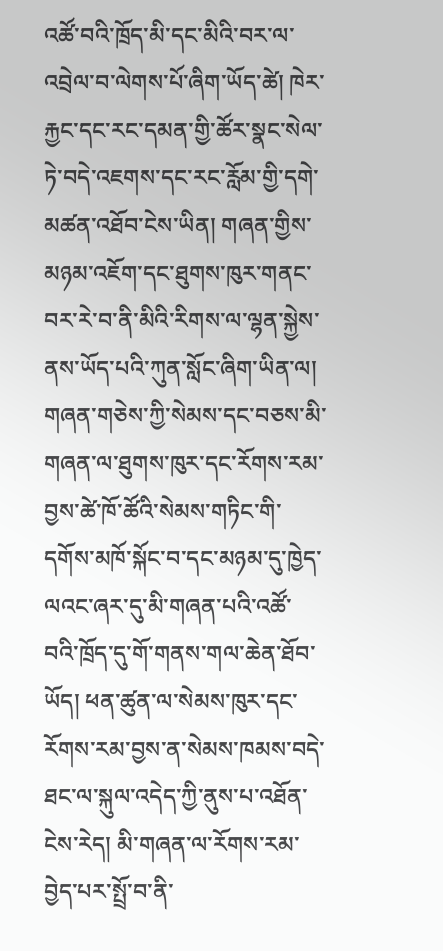འཚོ་བའི་ཁྲོད་མི་དང་མིའི་བར་ལ་འབྲེལ་བ་ལེགས་པོ་ཞིག་ཡོད་ཚེ། ཁེར་རྐྱང་དང་རང་དམན་གྱི་ཚོར་སྣང་སེལ་ཏེ་བདེ་འཇགས་དང་རང་རློམ་གྱི་དགེ་མཚན་འཐོབ་ངེས་ཡིན། གཞན་གྱིས་མཉམ་འཇོག་དང་ཐུགས་ཁུར་གནང་བར་རེ་བ་ནི་མིའི་རིགས་ལ་ལྷན་སྐྱེས་ནས་ཡོད་པའི་ཀུན་སློང་ཞིག་ཡིན་ལ། གཞན་གཅེས་ཀྱི་སེམས་དང་བཅས་མི་གཞན་ལ་ཐུགས་ཁུར་དང་རོགས་རམ་བྱས་ཚེ་ཁོ་ཚོའི་སེམས་གཏིང་གི་དགོས་མཁོ་སྐོང་བ་དང་མཉམ་དུ་ཁྱེད་ལའང་ཞར་དུ་མི་གཞན་པའི་འཚོ་བའི་ཁྲོད་དུ་གོ་གནས་གལ་ཆེན་ཐོབ་ཡོད། ཕན་ཚུན་ལ་སེམས་ཁུར་དང་རོགས་རམ་བྱས་ན་སེམས་ཁམས་བདེ་ཐང་ལ་སྐུལ་འདེད་ཀྱི་ནུས་པ་འཐོན་ངེས་རེད། མི་གཞན་ལ་རོགས་རམ་བྱེད་པར་སྤྲོ་བ་ནི་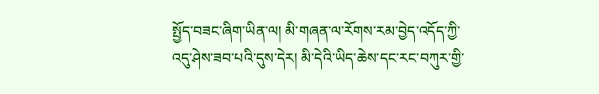སྤྱོད་བཟང་ཞིག་ཡིན་ལ། མི་གཞན་ལ་རོགས་རམ་བྱེད་འདོད་ཀྱི་འདུ་ཤེས་ཟབ་པའི་དུས་དེར། མི་དེའི་ཡིད་ཆེས་དང་རང་བཀུར་གྱི་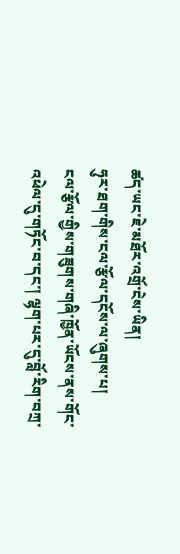ཚད་ཡང་ཇེ་མཐོར་འགྲོ་ངེས་ཡིན།
ཧུར་ཐག་གིས་ངལ་རྩོལ་དངོས་ལ་ཞུགས་པ།
ངལ་རྩོལ་གྱིས་གཟུགས་གཞི་ཁྱོན་ཡོངས་ནས་གོང་འཕེལ་དུ་གཏོང་བ་དང་། ལྷག་པར་དུ་བློ་རིག་བཀྲ་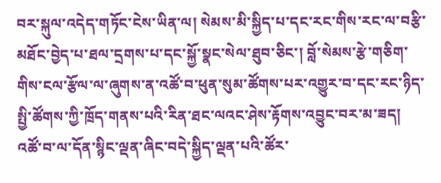བར་སྐུལ་འདེད་གཏོང་ངེས་ཡིན་ལ། སེམས་མི་སྐྱིད་པ་དང་རང་གིས་རང་ལ་བརྩི་མཐོང་བྱེད་པ་ཐལ་དྲགས་པ་དང་སྐྱོ་སྣང་སེལ་ཐུབ་ཅིང་། བློ་སེམས་རྩེ་གཅིག་གིས་ངལ་རྩོལ་ལ་ཞུགས་ན་འཚོ་བ་ཕུན་སུམ་ཚོགས་པར་འགྱུར་བ་དང་རང་ཉིད་སྤྱི་ཚོགས་ཀྱི་ཁྲོད་གནས་པའི་རིན་ཐང་ལའང་ཤེས་རྟོགས་འབྱུང་བར་མ་ཟད། འཚོ་བ་ལ་དོན་སྙིང་ལྡན་ཞིང་བདེ་སྐྱིད་ལྡན་པའི་ཚོར་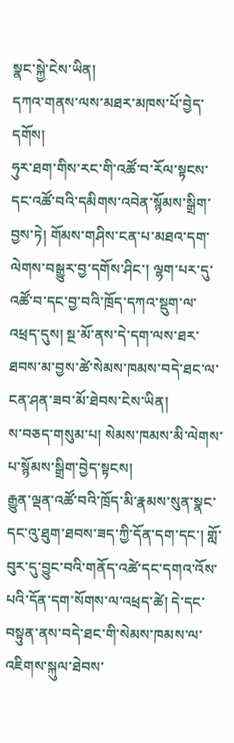སྣང་སྐྱེ་ངེས་ཡིན།
དཀའ་གནས་ལས་མཐར་མཁས་པོ་བྱེད་དགོས།
ཧུར་ཐག་གིས་རང་གི་འཚོ་བ་རོལ་སྟངས་དང་འཚོ་བའི་དམིགས་འབེན་སྙོམས་སྒྲིག་བྱས་ཏེ། གོམས་གཤིས་ངན་པ་མཐའ་དག་ལེགས་བསྒྱུར་བྱ་དགོས་ཤིང་། ལྷག་པར་དུ་འཚོ་བ་དང་བྱ་བའི་ཁྲོད་དཀའ་སྡུག་ལ་འཕྲད་དུས། སྔ་མོ་ནས་དེ་དག་ལས་ཐར་ཐབས་མ་བྱས་ཚེ་སེམས་ཁམས་བདེ་ཐང་ལ་ངན་ཤན་ཟབ་མོ་ཐེབས་ངེས་ཡིན།
ས་བཅད་གསུམ་པ། སེམས་ཁམས་མི་ལེགས་པ་སྙོམས་སྒྲིག་བྱེད་སྟངས།
རྒྱུན་ལྡན་འཚོ་བའི་ཁྲོད་མི་རྣམས་སུན་སྣང་དང་འུ་ཐུག་ཐབས་ཟད་ཀྱི་དོན་དག་དང་། གློ་བུར་དུ་བྱུང་བའི་གནོད་འཚེ་དང་དགའ་འོས་པའི་དོན་དག་སོགས་ལ་འཕྲད་ཚེ། དེ་དང་བསྟུན་ནས་བདེ་ཐང་གི་སེམས་ཁམས་ལ་འཇིགས་སྐུལ་ཐེབས་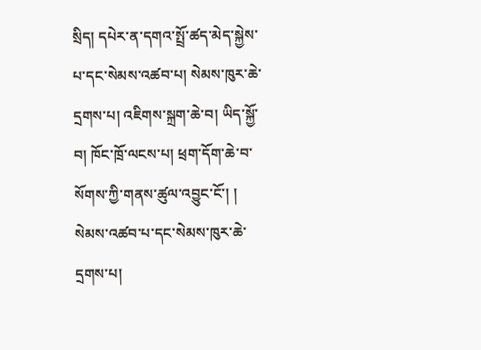སྲིད། དཔེར་ན་དགའ་སྤྲོ་ཚད་མེད་སྐྱེས་པ་དང་སེམས་འཚབ་པ། སེམས་ཁུར་ཆེ་དྲགས་པ། འཇིགས་སྐྲག་ཆེ་བ། ཡིད་སྐྱོ་བ། ཁོང་ཁྲོ་ལངས་པ། ཕྲག་དོག་ཆེ་བ་སོགས་ཀྱི་གནས་ཚུལ་འབྱུང་ངོ་། །
སེམས་འཚབ་པ་དང་སེམས་ཁུར་ཆེ་དྲགས་པ།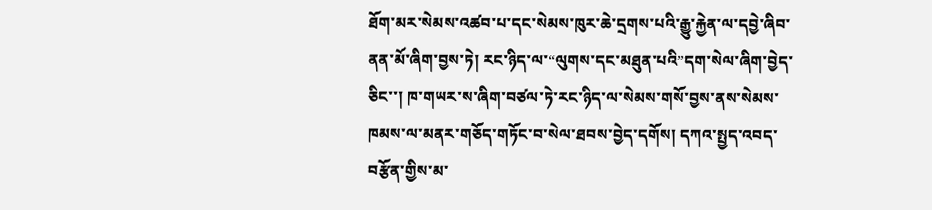ཐོག་མར་སེམས་འཚབ་པ་དང་སེམས་ཁུར་ཆེ་དྲགས་པའི་རྒྱུ་རྐྱེན་ལ་དབྱེ་ཞིབ་ནན་མོ་ཞིག་བྱས་ཏེ། རང་ཉིད་ལ་“ལུགས་དང་མཐུན་པའི”དག་སེལ་ཞིག་བྱེད་ཅིང་་། ཁ་གཡར་ས་ཞིག་བཙལ་ཏེ་རང་ཉིད་ལ་སེམས་གསོ་བྱས་ནས་སེམས་ཁམས་ལ་མནར་གཅོད་གཏོང་བ་སེལ་ཐབས་བྱེད་དགོས། དཀའ་སྤྱད་འབད་བརྩོན་གྱིས་མ་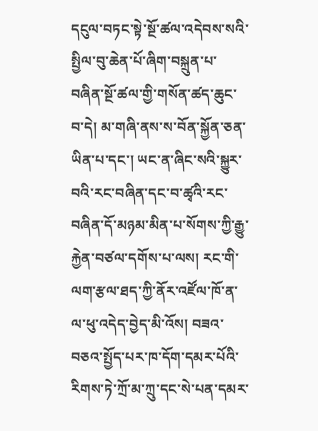དངུལ་བཏང་སྟེ་སྔོ་ཚལ་འདེབས་སའི་སྤྱིལ་བུ་ཆེན་པོ་ཞིག་བསྐྲུན་པ་བཞིན་སྔོ་ཚལ་གྱི་གསོན་ཚད་ཆུང་བ་དེ། མ་གཞི་ནས་ས་བོན་སྐྱོན་ཅན་ཡིན་པ་དང་། ཡང་ན་ཞིང་སའི་སྐྱུར་བའི་རང་བཞིན་དང་བ་ཚྭའི་རང་བཞིན་དོ་མཉམ་མིན་པ་སོགས་ཀྱི་རྒྱུ་རྐྱེན་བཙལ་དགོས་པ་ལས། རང་གི་ལག་རྩལ་ཐད་ཀྱི་ནོར་འཛོལ་ཁོ་ན་ལ་ཕུ་འདེད་བྱེད་མི་འོས། བཟའ་བཅའ་སྤྱོད་པར་ཁ་དོག་དམར་པོའི་རིགས་ཏེ་ཀྲོ་མ་ཀྲུ་དང་སེ་པན་དམར་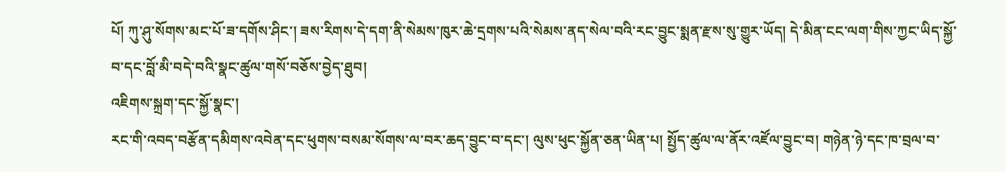པོ། ཀུ་ཤུ་སོགས་མང་པོ་ཟ་དགོས་ཤིང་། ཟས་རིགས་དེ་དག་ནི་སེམས་ཁུར་ཆེ་དྲགས་པའི་སེམས་ནད་སེལ་བའི་རང་བྱུང་སྨན་རྫས་སུ་གྱུར་ཡོད། དེ་མིན་ངང་ལག་གིས་ཀྱང་ཡིད་སྐྱོ་བ་དང་བློ་མི་བདེ་བའི་སྣང་ཚུལ་གསོ་བཅོས་བྱེད་ཐུབ།
འཇིགས་སྐྲག་དང་སྐྱོ་སྣང་།
རང་གི་འབད་བརྩོན་དམིགས་འབེན་དང་ཕུགས་བསམ་སོགས་ལ་བར་ཆད་བྱུང་བ་དང་། ལུས་ཕུང་སྐྱོན་ཅན་ཡིན་པ། སྤྱོད་ཚུལ་ལ་ནོར་འཛོལ་བྱུང་བ། གཉེན་ཉེ་དང་ཁ་བྲལ་བ་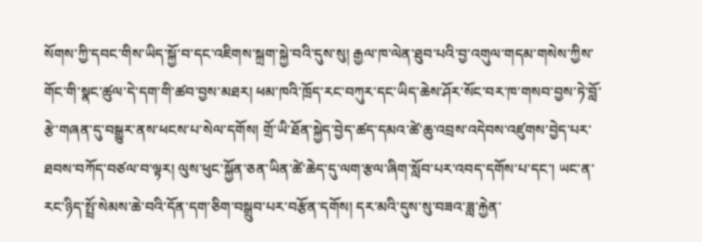སོགས་ཀྱི་དབང་གིས་ཡིད་སྐྱོ་བ་དང་འཇིགས་སྐྲག་སྐྱེ་བའི་དུས་སུ། རྒྱལ་ཁ་ལེན་ཐུབ་པའི་བྱ་འགུལ་གདམ་གསེས་ཀྱིས་གོང་གི་སྣང་ཚུལ་དེ་དག་གི་ཚབ་བྱས་མཐར། ཕམ་ཁའི་ཁྲོད་རང་བཀུར་དང་ཡིད་ཆེས་ཤོར་སོང་བར་ཁ་གསབ་བྱས་ཏེ་བློ་རྩེ་གཞན་དུ་བསྒྱུར་ནས་ཕངས་པ་སེལ་དགོས། གྲོ་ཡི་ཐོན་སྐྱེད་བྱེད་ཚད་དམའ་ཚེ་ཆུ་འབྲས་འདེབས་འཛུགས་བྱེད་པར་ཐབས་བཀོད་བཙལ་བ་ལྟར། ལུས་ཕུང་སྐྱོན་ཅན་ཡིན་ཚེ་ཆེད་དུ་ལག་རྩལ་ཞིག་སློབ་པར་འབད་དགོས་པ་དང་། ཡང་ན་རང་ཉིད་སྤྲོ་སེམས་ཆེ་བའི་དོན་དག་ཅིག་བསྒྲུབ་པར་བརྩོན་དགོས། དར་མའི་དུས་སུ་བཟའ་ཟླ་རྐྱེན་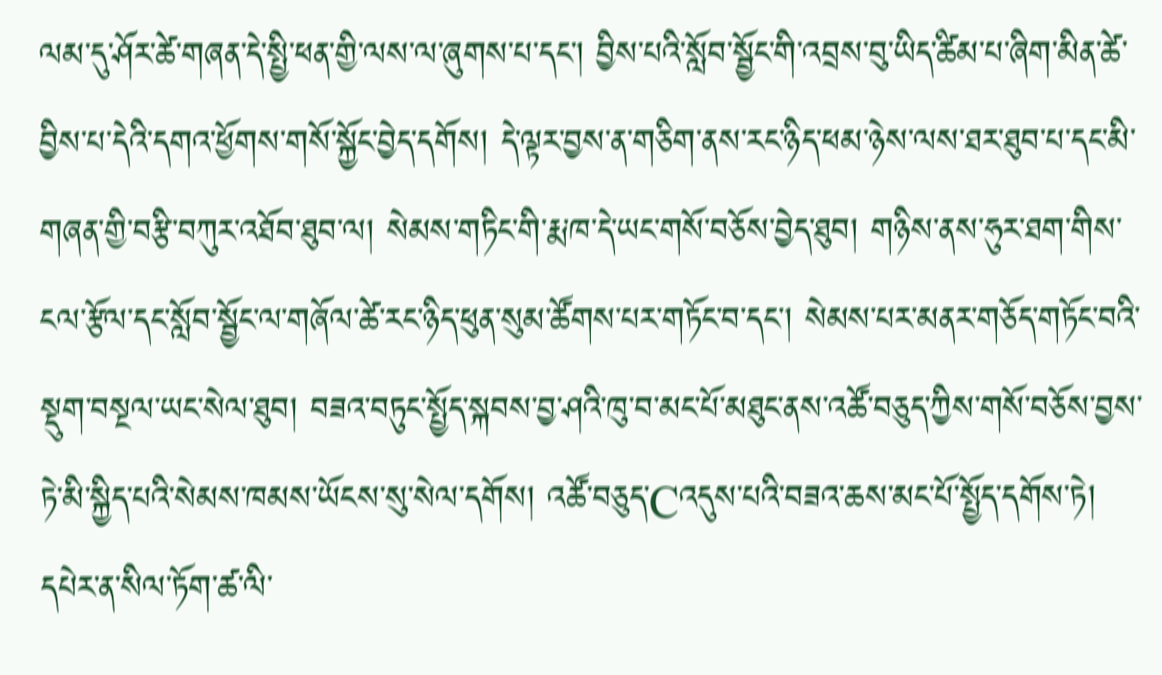ལམ་དུ་ཤོར་ཚེ་གཞན་དེ་སྤྱི་ཕན་གྱི་ལས་ལ་ཞུགས་པ་དང་། བྱིས་པའི་སློབ་སྦྱོང་གི་འབྲས་བུ་ཡིད་ཚིམ་པ་ཞིག་མིན་ཚེ་བྱིས་པ་དེའི་དགའ་ཕྱོགས་གསོ་སྐྱོང་བྱེད་དགོས། དེ་ལྟར་བྱས་ན་གཅིག་ནས་རང་ཉིད་ཕམ་ཉེས་ལས་ཐར་ཐུབ་པ་དང་མི་གཞན་གྱི་བརྩི་བཀུར་འཐོབ་ཐུབ་ལ། སེམས་གཏིང་གི་རྨ་ཁ་དེ་ཡང་གསོ་བཅོས་བྱེད་ཐུབ། གཉིས་ནས་ཧུར་ཐག་གིས་ངལ་རྩོལ་དང་སློབ་སྦྱོང་ལ་གཞོལ་ཚེ་རང་ཉིད་ཕུན་སུམ་ཚོགས་པར་གཏོང་བ་དང་། སེམས་པར་མནར་གཅོད་གཏོང་བའི་སྡུག་བསྔལ་ཡང་སེལ་ཐུབ། བཟའ་བཏུང་སྤྱོད་སྐབས་བྱ་ཤའི་ཁུ་བ་མང་པོ་མཐུང་ནས་འཚོ་བཅུད་ཀྱིས་གསོ་བཅོས་བྱས་ཏེ་མི་སྐྱིད་པའི་སེམས་ཁམས་ཡོངས་སུ་སེལ་དགོས། འཚོ་བཅུད་Cའདུས་པའི་བཟའ་ཆས་མང་པོ་སྤྱོད་དགོས་ཏེ། དཔེར་ན་སིལ་ཏོག་ཚ་ལི་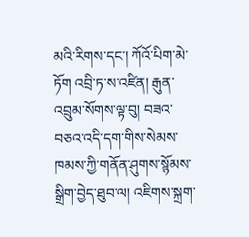མའི་རིགས་དང་། ཀོའོ་པིག་མེ་ཏོག འབྲི་ཏ་ས་འཛིན། རྒུན་འབྲུམ་སོགས་ལྟ་བུ། བཟའ་བཅའ་འདི་དག་གིས་སེམས་ཁམས་ཀྱི་གནོན་ཤུགས་སྙོམས་སྒྲིག་བྱེད་ཐུབ་ལ། འཇིགས་སྐྲག་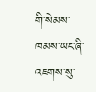གི་སེམས་ཁམས་ཡང་ཞི་འཇགས་སུ་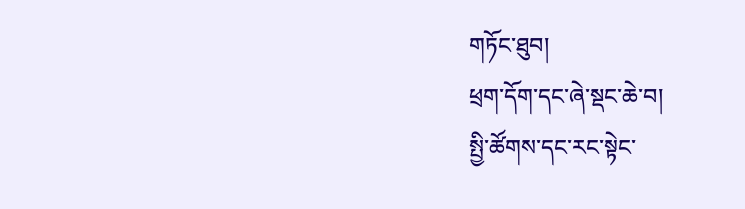གཏོང་ཐུབ།
ཕྲག་དོག་དང་ཞེ་སྡང་ཆེ་བ།
སྤྱི་ཚོགས་དང་རང་སྟེང་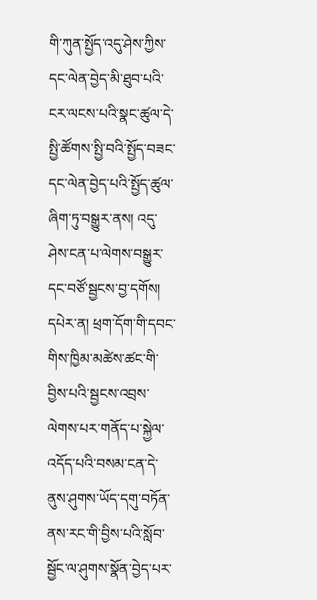གི་ཀུན་སྤྱོད་འདུ་ཤེས་ཀྱིས་དང་ལེན་བྱེད་མི་ཐུབ་པའི་ངར་ལངས་པའི་སྣང་ཚུལ་དེ་སྤྱི་ཚོགས་སྤྱི་བའི་སྤྱོད་བཟང་དང་ལེན་བྱེད་པའི་སྤྱོད་ཚུལ་ཞིག་ཏུ་བསྒྱུར་ནས། འདུ་ཤེས་ངན་པ་ལེགས་བསྒྱུར་དང་བཙོ་སྦྱངས་བྱ་དགོས། དཔེར་ན། ཕྲག་དོག་གི་དབང་གིས་ཁྱིམ་མཚེས་ཚང་གི་བྱིས་པའི་སྦྱངས་འབྲས་ལེགས་པར་གནོད་པ་སྐྱེལ་འདོད་པའི་བསམ་ངན་དེ་ནུས་ཤུགས་ཡོད་དགུ་བཏོན་ནས་རང་གི་བྱིས་པའི་སློབ་སྦྱོང་ལ་ཤུགས་སྣོན་བྱེད་པར་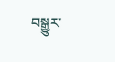བསྒྱུར་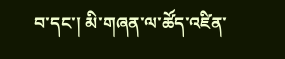བ་དང་། མི་གཞན་ལ་ཚོད་འཛིན་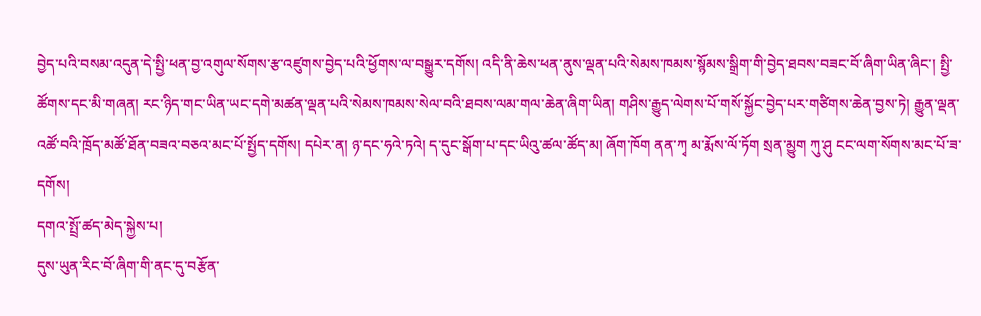བྱེད་པའི་བསམ་འདུན་དེ་སྤྱི་ཕན་བྱ་འགུལ་སོགས་རྩ་འཛུགས་བྱེད་པའི་ཕྱོགས་ལ་བསྒྱུར་དགོས། འདི་ནི་ཆེས་ཕན་ནུས་ལྡན་པའི་སེམས་ཁམས་སྙོམས་སྒྲིག་གི་བྱེད་ཐབས་བཟང་བོ་ཞིག་ཡིན་ཞིང་། སྤྱི་ཚོགས་དང་མི་གཞན། རང་ཉིད་གང་ཡིན་ཡང་དགེ་མཚན་ལྡན་པའི་སེམས་ཁམས་སེལ་བའི་ཐབས་ལམ་གལ་ཆེན་ཞིག་ཡིན། གཤིས་རྒྱུད་ལེགས་པོ་གསོ་སྐྱོང་བྱེད་པར་གཙིགས་ཆེན་བྱས་ཏེ། རྒྱུན་ལྡན་འཚོ་བའི་ཁྲོད་མཚོ་ཐོན་བཟའ་བཅའ་མང་པོ་སྤྱོད་དགོས། དཔེར་ན། ཉ་དང་ཧའེ་ཏའེ། ད་དུང་སྒོག་པ་དང་ཡིའུ་ཚལ་ཚོད་མ། ཞོག་ཁོག ནན་ཀྭ མ་རྨོས་ལོ་ཏོག སྲན་མྱུག ཀུ་ཤུ ངང་ལག་སོགས་མང་པོ་ཟ་དགོས།
དགའ་སྤྲོ་ཚད་མེད་སྐྱེས་པ།
དུས་ཡུན་རིང་བོ་ཞིག་གི་ནང་དུ་བརྩོན་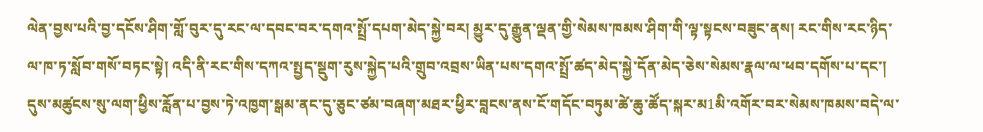ལེན་བྱས་པའི་བྱ་དངོས་ཤིག་གློ་བུར་དུ་རང་ལ་དབང་བར་དགའ་སྤྲོ་དཔག་མེད་སྐྱེ་བར། མྱུར་དུ་རྒྱུན་ལྡན་གྱི་སེམས་ཁམས་ཤིག་གི་ལྟ་སྟངས་བཟུང་ནས། རང་གིས་རང་ཉིད་ལ་ཁ་ཏ་སློབ་གསོ་བཏང་སྟེ། འདི་ནི་རང་གིས་དཀའ་སྤྱད་སྡུག་རུས་སྐྱེད་པའི་གྲུབ་འབྲས་ཡིན་པས་དགའ་སྤྲོ་ཚད་མེད་སྐྱེ་དོན་མེད་ཅེས་སེམས་རྣལ་ལ་ཕབ་དགོས་པ་དང་། དུས་མཚུངས་སུ་ལག་ཕྱིས་རློན་པ་བྱས་ཏེ་འཁྱག་སྒམ་ནང་དུ་ཅུང་ཙམ་བཞག་མཐར་ཕྱིར་བླངས་ནས་ངོ་གདོང་བཏུམ་ཚེ་ཆུ་ཚོད་སྐར་མ1མི་འགོར་བར་སེམས་ཁམས་བདེ་ལ་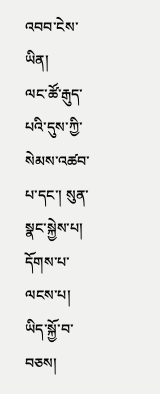འབབ་ངེས་ཡིན།
ལང་ཚོ་རྒུད་པའི་དུས་ཀྱི་སེམས་འཚབ་པ་དང་། སུན་སྣང་སྐྱེས་པ། དོགས་པ་ལངས་པ། ཡིད་སྐྱོ་བ་བཅས།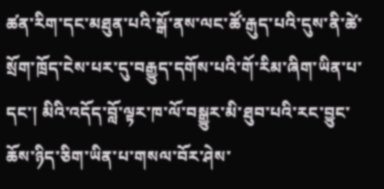ཚན་རིག་དང་མཐུན་པའི་སྒོ་ནས་ལང་ཚོ་རྒུད་པའི་དུས་ནི་ཚེ་སྲོག་ཁྲོད་ངེས་པར་དུ་བརྒྱུད་དགོས་པའི་གོ་རིམ་ཞིག་ཡིན་པ་དང་། མིའི་འདོད་བློ་ལྟར་ཁ་ལོ་བསྒྱུར་མི་ཐུབ་པའི་རང་བྱུང་ཆོས་ཉིད་ཅིག་ཡིན་པ་གསལ་བོར་ཤེས་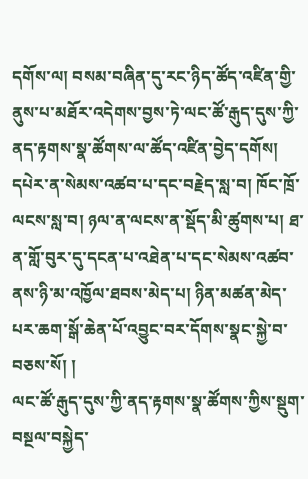དགོས་ལ། བསམ་བཞིན་དུ་རང་ཉིད་ཚོད་འཛིན་གྱི་ནུས་པ་མཐོར་འདེགས་བྱས་ཏེ་ལང་ཚོ་རྒུད་དུས་ཀྱི་ནད་རྟགས་སྣ་ཚོགས་ལ་ཚོད་འཛིན་བྱེད་དགོས། དཔེར་ན་སེམས་འཚབ་པ་དང་བརྗེད་སླ་བ། ཁོང་ཁྲོ་ལངས་སླ་བ། ཉལ་ན་ལངས་ན་སྡོད་མི་ཚུགས་པ། ཐ་ན་གློ་བུར་དུ་དངན་པ་འཐེན་པ་དང་སེམས་འཚབ་ནས་ཉི་མ་འཁྱོལ་ཐབས་མེད་པ། ཉིན་མཚན་མེད་པར་ཆག་སྒོ་ཆེན་པོ་འབྱུང་བར་དོགས་སྣང་སྐྱེ་བ་བཅས་སོ། །
ལང་ཚོ་རྒུད་དུས་ཀྱི་ནད་རྟགས་སྣ་ཚོགས་ཀྱིས་སྡུག་བསྔལ་བསྐྱེད་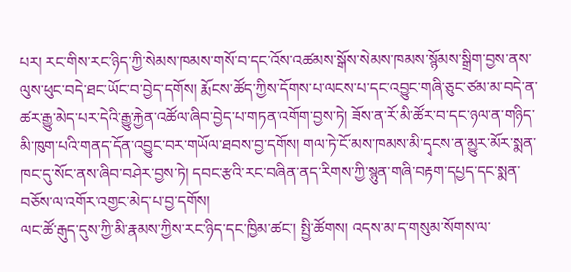པར། རང་གིས་རང་ཉིད་ཀྱི་སེམས་ཁམས་གསོ་བ་དང་འོས་འཚམས་སྒོས་སེམས་ཁམས་སྙོམས་སྒྲིག་བྱས་ནས་ལུས་ཕུང་བདེ་ཐང་ཡོང་བ་བྱེད་དགོས། རྨོངས་ཚོད་ཀྱིས་དོགས་པ་ལངས་པ་དང་འབྱུང་གཞི་ཅུང་ཙམ་མ་བདེ་ན་ཚར་རྒྱུ་མེད་པར་དེའི་རྒྱུ་རྐྱེན་འཚོལ་ཞིབ་བྱེད་པ་གཏན་འགོག་བྱས་ཏེ། ཟོས་ན་རོ་མི་ཚོར་བ་དང་ཉལ་ན་གཉིད་མི་ཁུག་པའི་གནད་དོན་འབྱུང་བར་གཡོལ་ཐབས་བྱ་དགོས། གལ་ཏེ་ངོ་མས་ཁམས་མི་དྭངས་ན་མྱུར་མོར་སྨན་ཁང་དུ་སོང་ནས་ཞིབ་བཤེར་བྱས་ཏེ། དབང་རྩའི་རང་བཞིན་ནད་རིགས་ཀྱི་སྙུན་གཞི་བརྟག་དཔྱད་དང་སྨན་བཅོས་ལ་འགོར་འགྱང་མེད་པ་བྱ་དགོས།
ལང་ཚོ་རྒུད་དུས་ཀྱི་མི་རྣམས་ཀྱིས་རང་ཉིད་དང་ཁྱིམ་ཚང་། སྤྱི་ཚོགས། འདས་མ་ད་གསུམ་སོགས་ལ་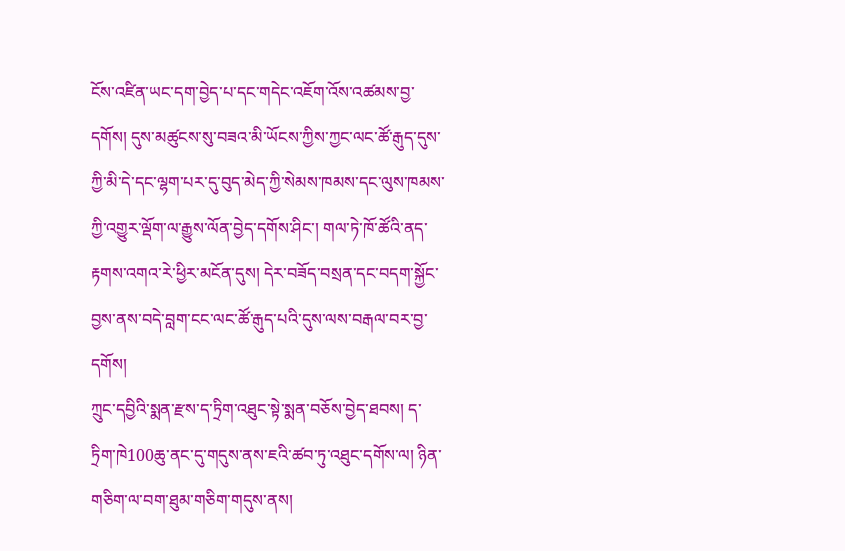ངོས་འཛིན་ཡང་དག་བྱེད་པ་དང་གདེང་འཇོག་འོས་འཚམས་བྱ་དགོས། དུས་མཚུངས་སུ་བཟའ་མི་ཡོངས་ཀྱིས་ཀྱང་ལང་ཚོ་རྒུད་དུས་ཀྱི་མི་དེ་དང་ལྷག་པར་དུ་བུད་མེད་ཀྱི་སེམས་ཁམས་དང་ལུས་ཁམས་ཀྱི་འགྱུར་ལྡོག་ལ་རྒྱུས་ལོན་བྱེད་དགོས་ཤིང་། གལ་ཏེ་ཁོ་ཚོའི་ནད་རྟགས་འགའ་རེ་ཕྱིར་མངོན་དུས། དེར་བཟོད་བསྲན་དང་བདག་སྐྱོང་བྱས་ནས་བདེ་བླག་ངང་ལང་ཚོ་རྒུད་པའི་དུས་ལས་བརྒལ་བར་བྱ་དགོས།
ཀྲུང་དབྱིའི་སྨན་རྫས་ད་ཏྲིག་འཐུང་སྟེ་སྨན་བཅོས་བྱེད་ཐབས། ད་ཏྲིག་ཁེ100ཆུ་ནང་དུ་གདུས་ནས་ཇའི་ཚབ་ཏུ་འཐུང་དགོས་ལ། ཉིན་གཅིག་ལ་བག་ཐུམ་གཅིག་གདུས་ནས།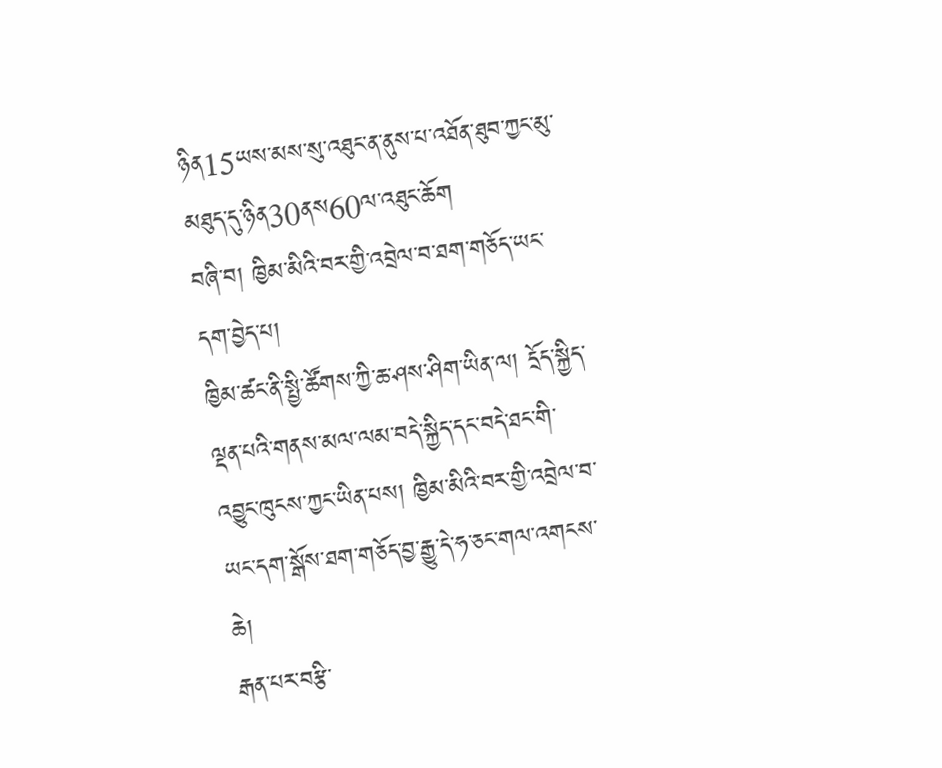ཉིན15ཡས་མས་སུ་འཐུང་ན་ནུས་པ་འཐོན་ཐུབ་ཀྱང་མུ་མཐུད་དུ་ཉིན30ནས60ལ་འཐུང་ཆོག
བཞི་བ། ཁྱིམ་མིའི་བར་གྱི་འབྲེལ་བ་ཐག་གཅོད་ཡང་དག་བྱེད་པ།
ཁྱིམ་ཚང་ནི་སྤྱི་ཚོགས་ཀྱི་ཆ་ཤས་ཤིག་ཡིན་ལ། དྲོད་སྐྱིད་ལྡན་པའི་གནས་མལ་ལམ་བདེ་སྐྱིད་དང་བདེ་ཐང་གི་འབྱུང་ཁུངས་ཀྱང་ཡིན་པས། ཁྱིམ་མིའི་བར་གྱི་འབྲེལ་བ་ཡང་དག་སྒོས་ཐག་གཅོད་བྱ་རྒྱུ་དེ་ཧ་ཅང་གལ་འགངས་ཆེ།
རྒན་པར་བརྩི་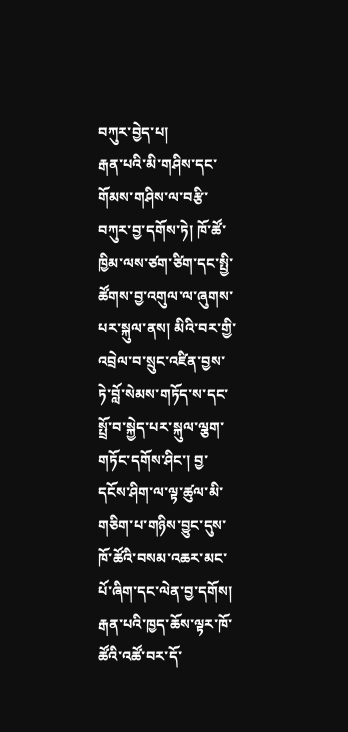བཀུར་བྱེད་པ།
རྒན་པའི་མི་གཤིས་དང་གོམས་གཤིས་ལ་བརྩི་བཀུར་བྱ་དགོས་ཏེ། ཁོ་ཚོ་ཁྱིམ་ལས་ཙག་ཙིག་དང་སྤྱི་ཚོགས་བྱ་འགུལ་ལ་ཞུགས་པར་སྐུལ་ནས། མིའི་བར་གྱི་འབྲེལ་བ་སྲུང་འཛིན་བྱས་ཏེ་བློ་སེམས་གཏོད་ས་དང་སྤྲོ་བ་སྐྱེད་པར་སྐུལ་ལྕག་གཏོང་དགོས་ཤིང་། བྱ་དངོས་ཤིག་ལ་ལྟ་ཚུལ་མི་གཅིག་པ་གཉིས་བྱུང་དུས་ཁོ་ཚོའི་བསམ་འཆར་མང་པོ་ཞིག་དང་ལེན་བྱ་དགོས།
རྒན་པའི་ཁྱད་ཆོས་ལྟར་ཁོ་ཚོའི་འཚོ་བར་དོ་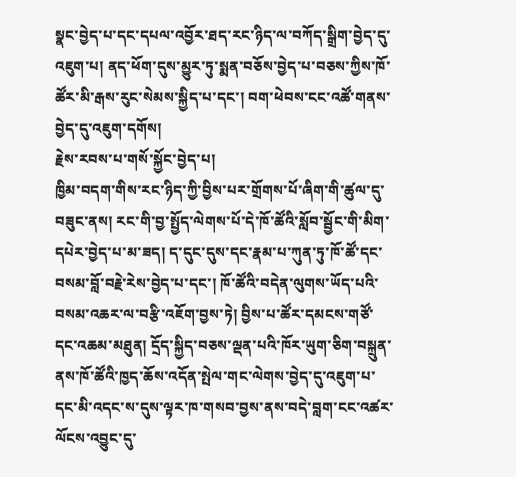སྣང་བྱེད་པ་དང་དཔལ་འབྱོར་ཐད་རང་ཉིད་ལ་བཀོད་སྒྲིག་བྱེད་དུ་འཇུག་པ། ནད་ཕོག་དུས་མྱུར་ཏུ་སྨན་བཅོས་བྱེད་པ་བཅས་ཀྱིས་ཁོ་ཚོར་མི་རྒས་རུང་སེམས་སྐྱིད་པ་དང་། བག་ཕེབས་ངང་འཚོ་གནས་བྱེད་དུ་འཇུག་དགོས།
རྗེས་རབས་པ་གསོ་སྐྱོང་བྱེད་པ།
ཁྱིམ་བདག་གིས་རང་ཉིད་ཀྱི་བྱིས་པར་གྲོགས་པོ་ཞིག་གི་ཚུལ་དུ་བཟུང་ནས། རང་གི་བྱ་སྤྱོད་ལེགས་པོ་དེ་ཁོ་ཚོའི་སློབ་སྦྱོང་གི་མིག་དཔེར་བྱེད་པ་མ་ཟད། ད་དུང་དུས་དང་རྣམ་པ་ཀུན་ཏུ་ཁོ་ཚོ་དང་བསམ་བློ་བརྗེ་རེས་བྱེད་པ་དང་། ཁོ་ཚོའི་བདེན་ལུགས་ཡོད་པའི་བསམ་འཆར་ལ་བརྩི་འཇོག་བྱས་ཏེ། བྱིས་པ་ཚོར་དམངས་གཙོ་དང་འཆམ་མཐུན། དྲོད་སྐྱིད་བཅས་ལྡན་པའི་ཁོར་ཡུག་ཅིག་བསྐྲུན་ནས་ཁོ་ཚོའི་ཁྱད་ཆོས་འདོན་སྤེལ་གང་ལེགས་བྱེད་དུ་འཇུག་པ་དང་མི་འདང་ས་དུས་ལྟར་ཁ་གསབ་བྱས་ནས་བདེ་བླག་ངང་འཚར་ལོངས་འབྱུང་དུ་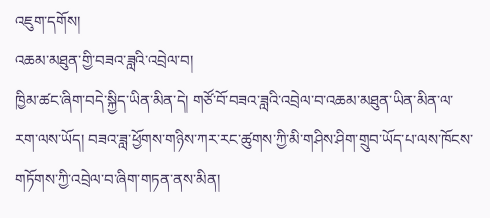འཇུག་དགོས།
འཆམ་མཐུན་གྱི་བཟའ་ཟླའི་འབྲེལ་བ།
ཁྱིམ་ཚང་ཞིག་བདེ་སྐྱིད་ཡིན་མིན་དེ། གཙོ་བོ་བཟའ་ཟླའི་འབྲེལ་བ་འཆམ་མཐུན་ཡིན་མིན་ལ་རག་ལས་ཡོད། བཟའ་ཟླ་ཕྱོགས་གཉིས་ཀར་རང་ཚུགས་ཀྱི་མི་གཤིས་ཤིག་གྲུབ་ཡོད་པ་ལས་ཁོངས་གཏོགས་ཀྱི་འབྲེལ་བ་ཞིག་གཏན་ནས་མིན།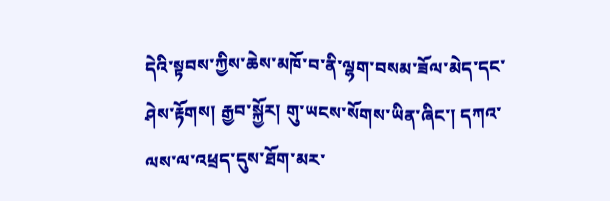དེའི་སྟབས་ཀྱིས་ཆེས་མཁོ་བ་ནི་ལྷག་བསམ་ཟོལ་མེད་དང་ཤེས་རྟོགས། རྒྱབ་སྐྱོར། གུ་ཡངས་སོགས་ཡིན་ཞིང་། དཀའ་ལས་ལ་འཕྲད་དུས་ཐོག་མར་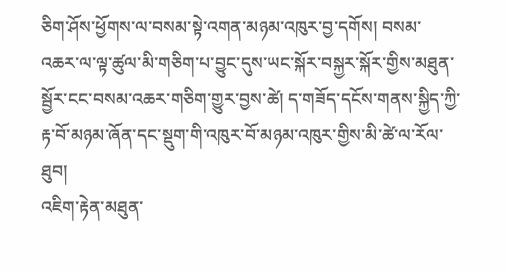ཅིག་ཤོས་ཕྱོགས་ལ་བསམ་སྟེ་འགན་མཉམ་འཁུར་བྱ་དགོས། བསམ་འཆར་ལ་ལྟ་ཚུལ་མི་གཅིག་པ་བྱུང་དུས་ཡང་སྐོར་བསྐྱར་སྐོར་གྱིས་མཐུན་སྦྱོར་ངང་བསམ་འཆར་གཅིག་གྱུར་བྱས་ཚེ། ད་གཟོད་དངོས་གནས་སྐྱིད་ཀྱི་རྟ་བོ་མཉམ་ཞོན་དང་སྡུག་གི་འཁུར་བོ་མཉམ་འཁུར་གྱིས་མི་ཚེ་ལ་རོལ་ཐུབ།
འཇིག་རྟེན་མཐུན་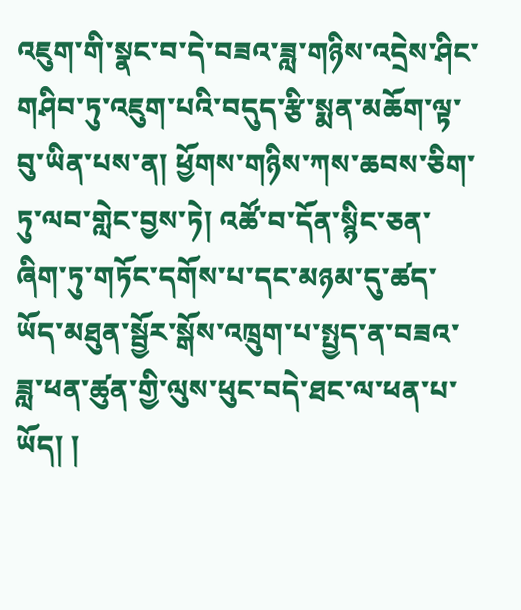འཇུག་གི་སྣང་བ་དེ་བཟའ་ཟླ་གཉིས་འདྲེས་ཤིང་གཤིབ་ཏུ་འཇུག་པའི་བདུད་རྩི་སྨན་མཆོག་ལྟ་བུ་ཡིན་པས་ན། ཕྱོགས་གཉིས་ཀས་ཆབས་ཅིག་ཏུ་ལབ་གླེང་བྱས་ཏེ། འཚོ་བ་དོན་སྙིང་ཅན་ཞིག་ཏུ་གཏོང་དགོས་པ་དང་མཉམ་དུ་ཚད་ཡོད་མཐུན་སྦྱོར་སྒོས་འཁྲུག་པ་སྤྱད་ན་བཟའ་ཟླ་ཕན་ཚུན་གྱི་ལུས་ཕུང་བདེ་ཐང་ལ་ཕན་པ་ཡོད། །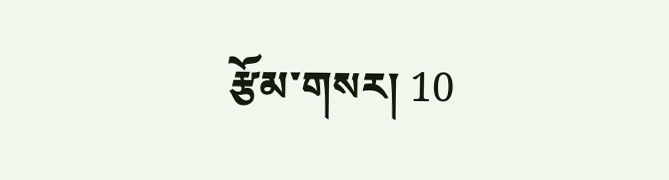རྩོམ་གསར། 10